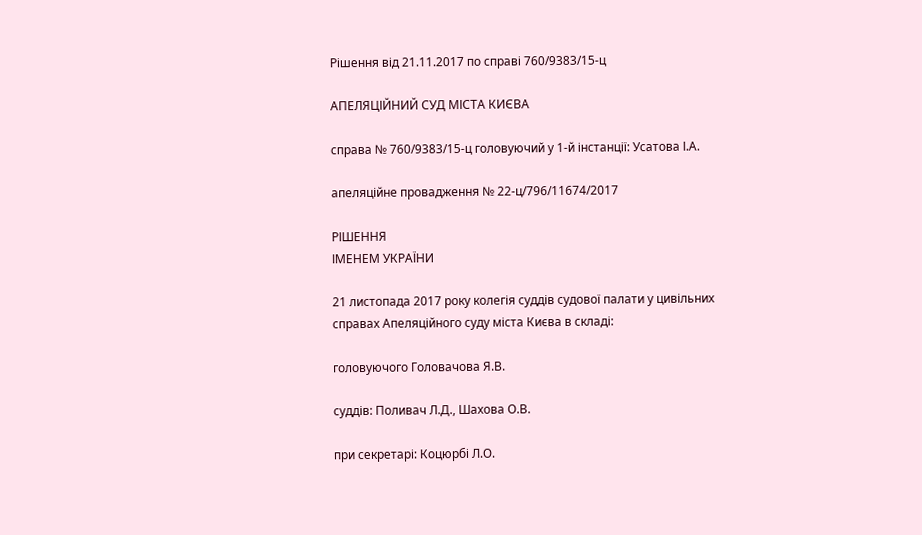Рішення від 21.11.2017 по справі 760/9383/15-ц

АПЕЛЯЦІЙНИЙ СУД МІСТА КИЄВА

справа № 760/9383/15-ц головуючий у 1-й інстанції: Усатова І.А.

апеляційне провадження № 22-ц/796/11674/2017

РІШЕННЯ
ІМЕНЕМ УКРАЇНИ

21 листопада 2017 року колегія суддів судової палати у цивільних справах Апеляційного суду міста Києва в складі:

головуючого Головачова Я.В.

суддів: Поливач Л.Д., Шахова О.В.

при секретарі: Коцюрбі Л.О.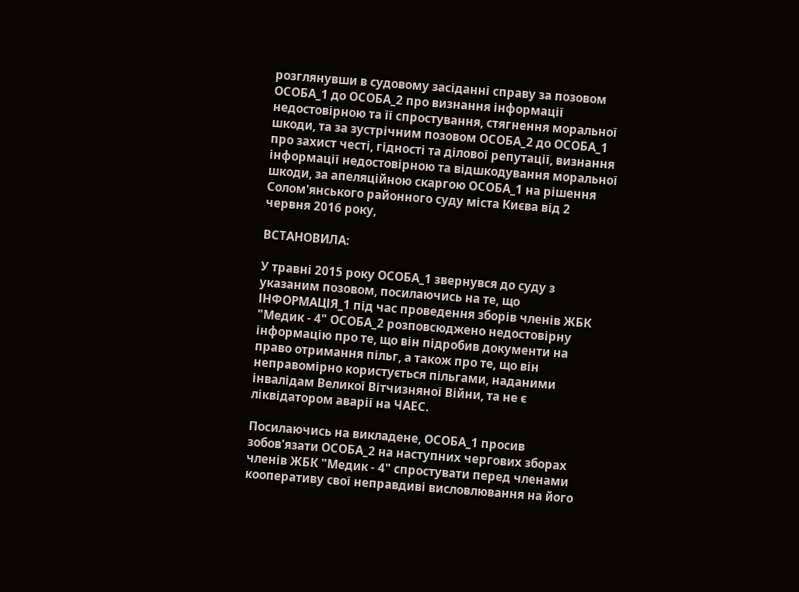розглянувши в судовому засіданні справу за позовом ОСОБА_1 до ОСОБА_2 про визнання інформації недостовірною та її спростування, стягнення моральної шкоди, та за зустрічним позовом ОСОБА_2 до ОСОБА_1 про захист честі, гідності та ділової репутації, визнання інформації недостовірною та відшкодування моральної шкоди, за апеляційною скаргою ОСОБА_1 на рішення Солом'янського районного суду міста Києва від 2 червня 2016 року,

ВСТАНОВИЛА:

У травні 2015 року ОСОБА_1 звернувся до суду з указаним позовом, посилаючись на те, що ІНФОРМАЦІЯ_1 під час проведення зборів членів ЖБК "Медик - 4" ОСОБА_2 розповсюджено недостовірну інформацію про те, що він підробив документи на право отримання пільг, а також про те, що він неправомірно користується пільгами, наданими інвалідам Великої Вітчизняної Війни, та не є ліквідатором аварії на ЧАЕС.

Посилаючись на викладене, ОСОБА_1 просив зобов'язати ОСОБА_2 на наступних чергових зборах членів ЖБК "Медик - 4" спростувати перед членами кооперативу свої неправдиві висловлювання на його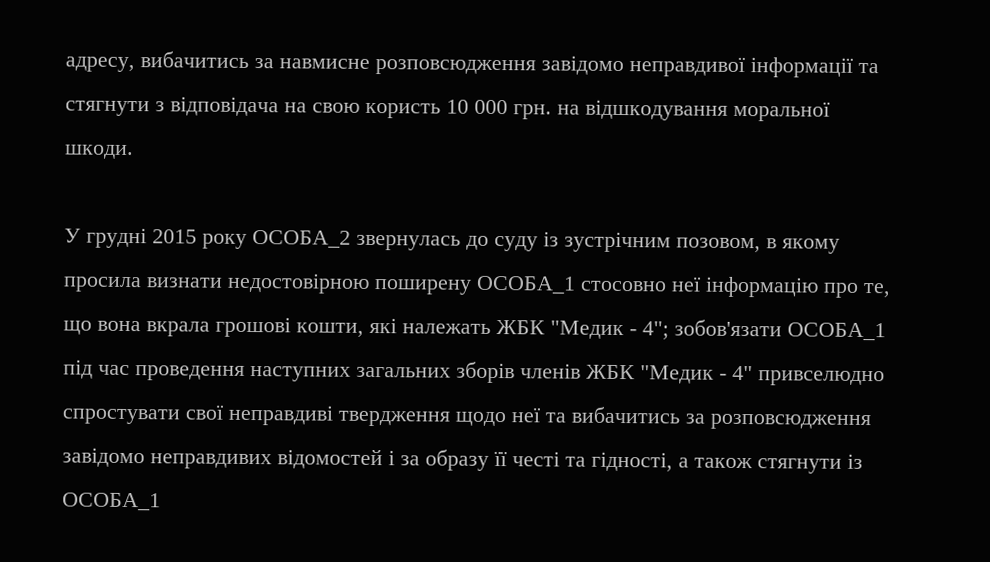адресу, вибачитись за навмисне розповсюдження завідомо неправдивої інформації та стягнути з відповідача на свою користь 10 000 грн. на відшкодування моральної шкоди.

У грудні 2015 року ОСОБА_2 звернулась до суду із зустрічним позовом, в якому просила визнати недостовірною поширену ОСОБА_1 стосовно неї інформацію про те, що вона вкрала грошові кошти, які належать ЖБК "Медик - 4"; зобов'язати ОСОБА_1 під час проведення наступних загальних зборів членів ЖБК "Медик - 4" привселюдно спростувати свої неправдиві твердження щодо неї та вибачитись за розповсюдження завідомо неправдивих відомостей і за образу її честі та гідності, а також стягнути із ОСОБА_1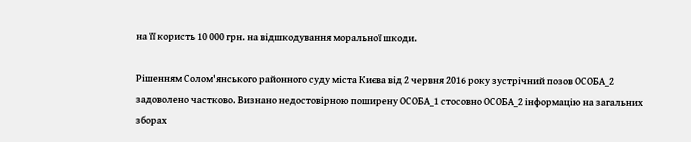на її користь 10 000 грн. на відшкодування моральної шкоди.

Рішенням Солом'янського районного суду міста Києва від 2 червня 2016 року зустрічний позов ОСОБА_2 задоволено частково. Визнано недостовірною поширену ОСОБА_1 стосовно ОСОБА_2 інформацію на загальних зборах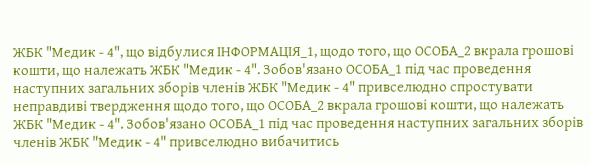ЖБК "Медик - 4", що відбулися ІНФОРМАЦІЯ_1, щодо того, що ОСОБА_2 вкрала грошові кошти, що належать ЖБК "Медик - 4". Зобов'язано ОСОБА_1 під час проведення наступних загальних зборів членів ЖБК "Медик - 4" привселюдно спростувати неправдиві твердження щодо того, що ОСОБА_2 вкрала грошові кошти, що належать ЖБК "Медик - 4". Зобов'язано ОСОБА_1 під час проведення наступних загальних зборів членів ЖБК "Медик - 4" привселюдно вибачитись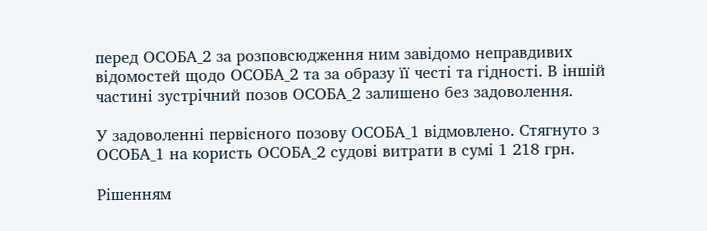перед ОСОБА_2 за розповсюдження ним завідомо неправдивих відомостей щодо ОСОБА_2 та за образу її честі та гідності. В іншій частині зустрічний позов ОСОБА_2 залишено без задоволення.

У задоволенні первісного позову ОСОБА_1 відмовлено. Стягнуто з ОСОБА_1 на користь ОСОБА_2 судові витрати в сумі 1 218 грн.

Рішенням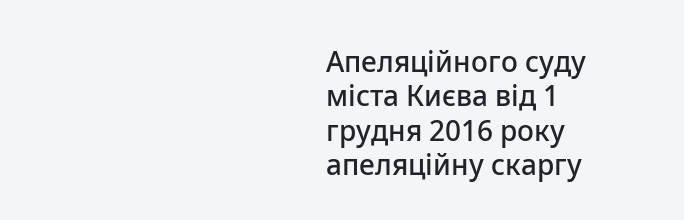Апеляційного суду міста Києва від 1 грудня 2016 року апеляційну скаргу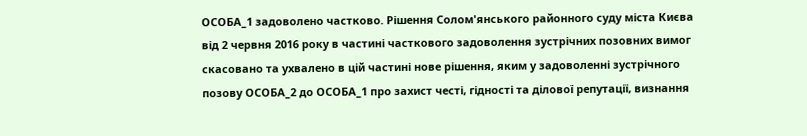ОСОБА_1 задоволено частково. Рішення Солом'янського районного суду міста Києва від 2 червня 2016 року в частині часткового задоволення зустрічних позовних вимог скасовано та ухвалено в цій частині нове рішення, яким у задоволенні зустрічного позову ОСОБА_2 до ОСОБА_1 про захист честі, гідності та ділової репутації, визнання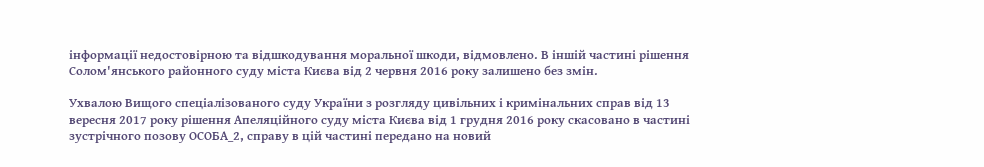інформації недостовірною та відшкодування моральної шкоди, відмовлено. В іншій частині рішення Солом'янського районного суду міста Києва від 2 червня 2016 року залишено без змін.

Ухвалою Вищого спеціалізованого суду України з розгляду цивільних і кримінальних справ від 13 вересня 2017 року рішення Апеляційного суду міста Києва від 1 грудня 2016 року скасовано в частині зустрічного позову ОСОБА_2, справу в цій частині передано на новий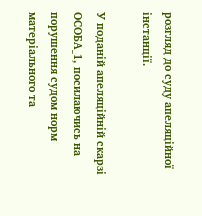розгляд до суду апеляційної інстанції.

У поданій апеляційній скарзі ОСОБА_1, посилаючись на порушення судом норм матеріального та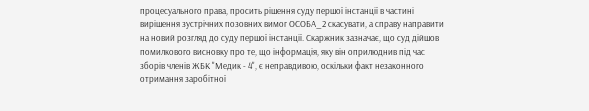процесуального права, просить рішення суду першої інстанції в частині вирішення зустрічних позовних вимог ОСОБА_2 скасувати, а справу направити на новий розгляд до суду першої інстанції. Скаржник зазначає, що суд дійшов помилкового висновку про те, що інформація, яку він оприлюднив під час зборів членів ЖБК "Медик - 4", є неправдивою, оскільки факт незаконного отримання заробітної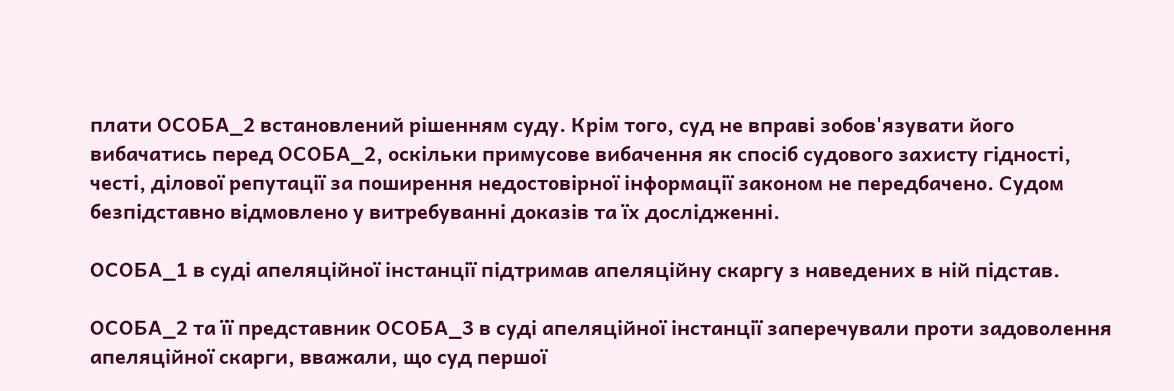плати ОСОБА_2 встановлений рішенням суду. Крім того, суд не вправі зобов'язувати його вибачатись перед ОСОБА_2, оскільки примусове вибачення як спосіб судового захисту гідності, честі, ділової репутації за поширення недостовірної інформації законом не передбачено. Судом безпідставно відмовлено у витребуванні доказів та їх дослідженні.

ОСОБА_1 в суді апеляційної інстанції підтримав апеляційну скаргу з наведених в ній підстав.

ОСОБА_2 та її представник ОСОБА_3 в суді апеляційної інстанції заперечували проти задоволення апеляційної скарги, вважали, що суд першої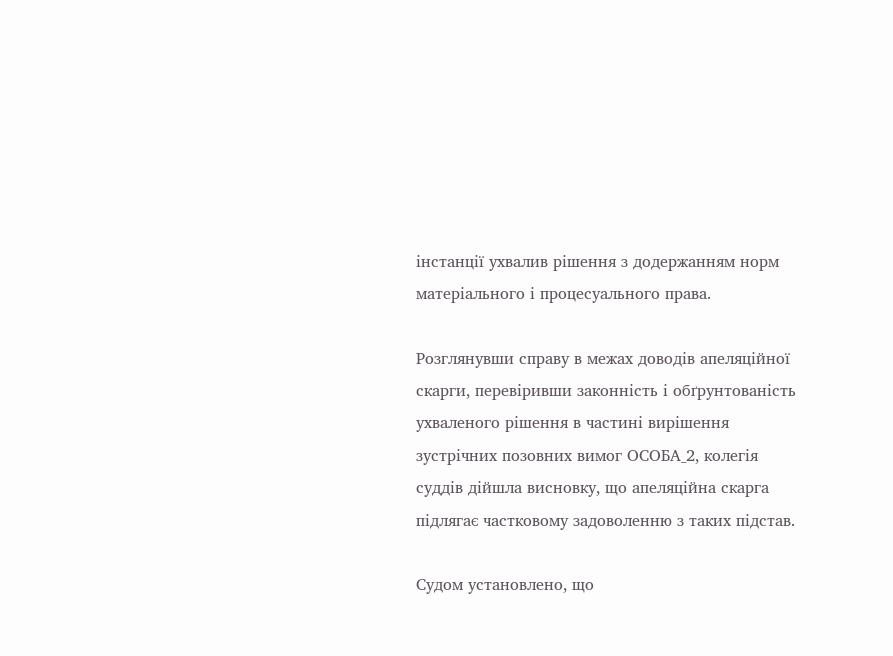інстанції ухвалив рішення з додержанням норм матеріального і процесуального права.

Розглянувши справу в межах доводів апеляційної скарги, перевіривши законність і обґрунтованість ухваленого рішення в частині вирішення зустрічних позовних вимог ОСОБА_2, колегія суддів дійшла висновку, що апеляційна скарга підлягає частковому задоволенню з таких підстав.

Судом установлено, що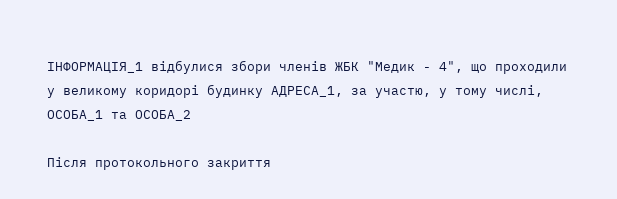ІНФОРМАЦІЯ_1 відбулися збори членів ЖБК "Медик - 4", що проходили у великому коридорі будинку АДРЕСА_1, за участю, у тому числі, ОСОБА_1 та ОСОБА_2

Після протокольного закриття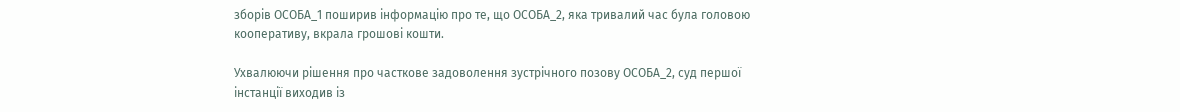зборів ОСОБА_1 поширив інформацію про те, що ОСОБА_2, яка тривалий час була головою кооперативу, вкрала грошові кошти.

Ухвалюючи рішення про часткове задоволення зустрічного позову ОСОБА_2, суд першої інстанції виходив із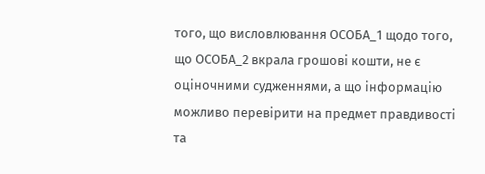того, що висловлювання ОСОБА_1 щодо того, що ОСОБА_2 вкрала грошові кошти, не є оціночними судженнями, а що інформацію можливо перевірити на предмет правдивості та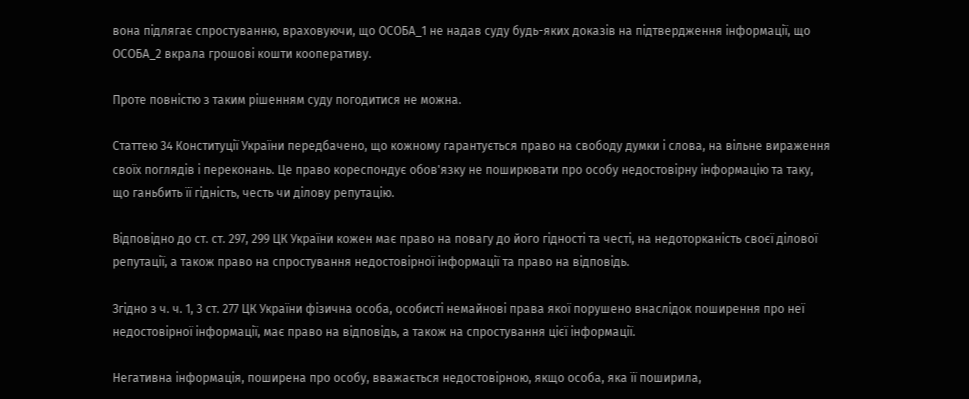вона підлягає спростуванню, враховуючи, що ОСОБА_1 не надав суду будь-яких доказів на підтвердження інформації, що ОСОБА_2 вкрала грошові кошти кооперативу.

Проте повністю з таким рішенням суду погодитися не можна.

Статтею 34 Конституції України передбачено, що кожному гарантується право на свободу думки і слова, на вільне вираження своїх поглядів і переконань. Це право кореспондує обов'язку не поширювати про особу недостовірну інформацію та таку, що ганьбить її гідність, честь чи ділову репутацію.

Відповідно до ст. ст. 297, 299 ЦК України кожен має право на повагу до його гідності та честі, на недоторканість своєї ділової репутації, а також право на спростування недостовірної інформації та право на відповідь.

Згідно з ч. ч. 1, 3 ст. 277 ЦК України фізична особа, особисті немайнові права якої порушено внаслідок поширення про неї недостовірної інформації, має право на відповідь, а також на спростування цієї інформації.

Негативна інформація, поширена про особу, вважається недостовірною, якщо особа, яка її поширила,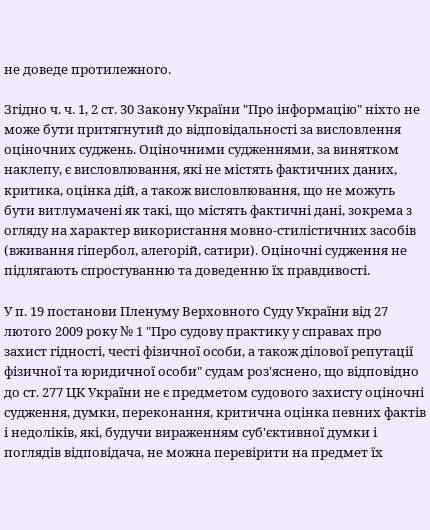не доведе протилежного.

Згідно ч. ч. 1, 2 ст. 30 Закону України "Про інформацію" ніхто не може бути притягнутий до відповідальності за висловлення оціночних суджень. Оціночними судженнями, за винятком наклепу, є висловлювання, які не містять фактичних даних, критика, оцінка дій, а також висловлювання, що не можуть бути витлумачені як такі, що містять фактичні дані, зокрема з огляду на характер використання мовно-стилістичних засобів (вживання гіпербол, алегорій, сатири). Оціночні судження не підлягають спростуванню та доведенню їх правдивості.

У п. 19 постанови Пленуму Верховного Суду України від 27 лютого 2009 року № 1 "Про судову практику у справах про захист гідності, честі фізичної особи, а також ділової репутації фізичної та юридичної особи" судам роз'яснено, що відповідно до ст. 277 ЦК України не є предметом судового захисту оціночні судження, думки, переконання, критична оцінка певних фактів і недоліків, які, будучи вираженням суб'єктивної думки і поглядів відповідача, не можна перевірити на предмет їх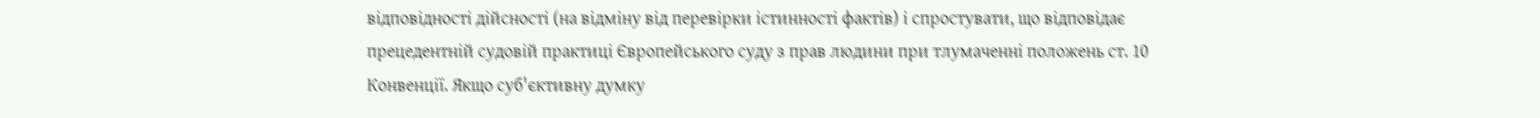відповідності дійсності (на відміну від перевірки істинності фактів) і спростувати, що відповідає прецедентній судовій практиці Європейського суду з прав людини при тлумаченні положень ст. 10 Конвенції. Якщо суб'єктивну думку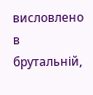висловлено в брутальній,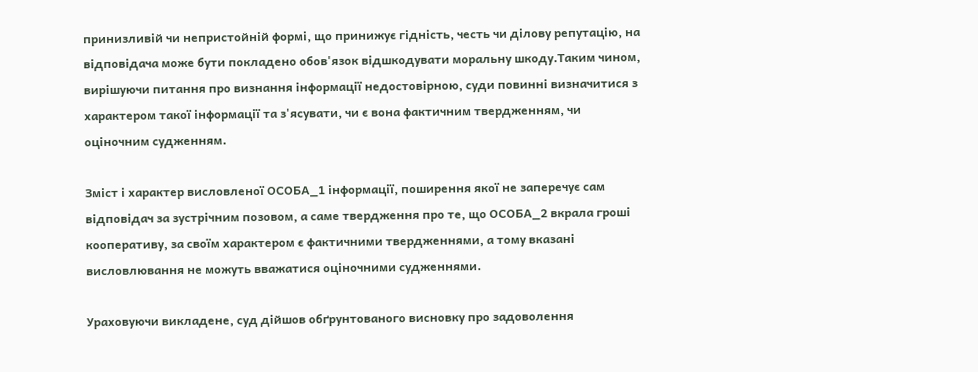принизливій чи непристойній формі, що принижує гідність, честь чи ділову репутацію, на відповідача може бути покладено обов'язок відшкодувати моральну шкоду.Таким чином, вирішуючи питання про визнання інформації недостовірною, суди повинні визначитися з характером такої інформації та з'ясувати, чи є вона фактичним твердженням, чи оціночним судженням.

Зміст і характер висловленої ОСОБА_1 інформації, поширення якої не заперечує сам відповідач за зустрічним позовом, а саме твердження про те, що ОСОБА_2 вкрала гроші кооперативу, за своїм характером є фактичними твердженнями, а тому вказані висловлювання не можуть вважатися оціночними судженнями.

Ураховуючи викладене, суд дійшов обґрунтованого висновку про задоволення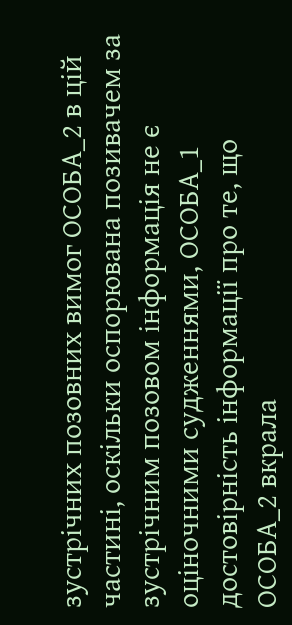зустрічних позовних вимог ОСОБА_2 в цій частині, оскільки оспорювана позивачем за зустрічним позовом інформація не є оціночними судженнями, ОСОБА_1 достовірність інформації про те, що ОСОБА_2 вкрала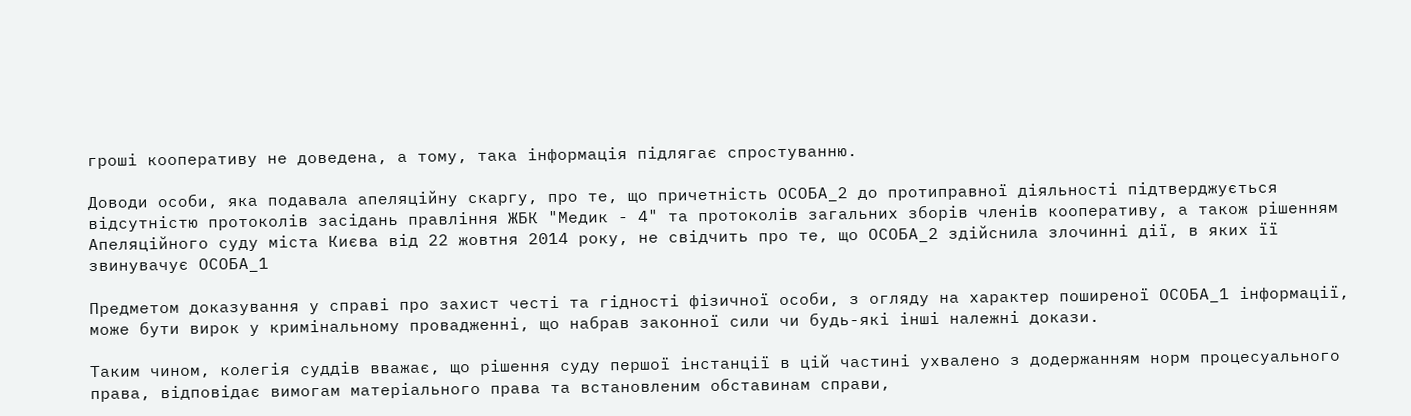гроші кооперативу не доведена, а тому, така інформація підлягає спростуванню.

Доводи особи, яка подавала апеляційну скаргу, про те, що причетність ОСОБА_2 до протиправної діяльності підтверджується відсутністю протоколів засідань правління ЖБК "Медик - 4" та протоколів загальних зборів членів кооперативу, а також рішенням Апеляційного суду міста Києва від 22 жовтня 2014 року, не свідчить про те, що ОСОБА_2 здійснила злочинні дії, в яких її звинувачує ОСОБА_1

Предметом доказування у справі про захист честі та гідності фізичної особи, з огляду на характер поширеної ОСОБА_1 інформації, може бути вирок у кримінальному провадженні, що набрав законної сили чи будь-які інші належні докази.

Таким чином, колегія суддів вважає, що рішення суду першої інстанції в цій частині ухвалено з додержанням норм процесуального права, відповідає вимогам матеріального права та встановленим обставинам справи,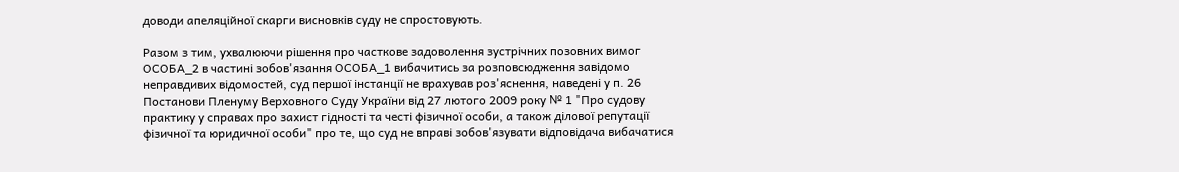доводи апеляційної скарги висновків суду не спростовують.

Разом з тим, ухвалюючи рішення про часткове задоволення зустрічних позовних вимог ОСОБА_2 в частині зобов'язання ОСОБА_1 вибачитись за розповсюдження завідомо неправдивих відомостей, суд першої інстанції не врахував роз'яснення, наведені у п. 26 Постанови Пленуму Верховного Суду України від 27 лютого 2009 року № 1 "Про судову практику у справах про захист гідності та честі фізичної особи, а також ділової репутації фізичної та юридичної особи" про те, що суд не вправі зобов'язувати відповідача вибачатися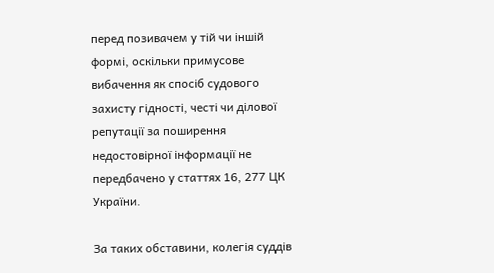перед позивачем у тій чи іншій формі, оскільки примусове вибачення як спосіб судового захисту гідності, честі чи ділової репутації за поширення недостовірної інформації не передбачено у статтях 16, 277 ЦК України.

За таких обставини, колегія суддів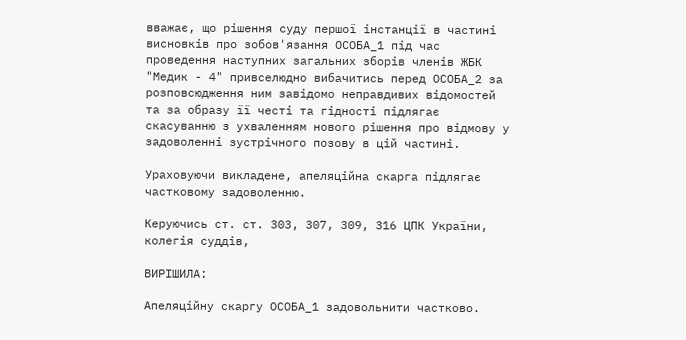вважає, що рішення суду першої інстанції в частині висновків про зобов'язання ОСОБА_1 під час проведення наступних загальних зборів членів ЖБК "Медик - 4" привселюдно вибачитись перед ОСОБА_2 за розповсюдження ним завідомо неправдивих відомостей та за образу її честі та гідності підлягає скасуванню з ухваленням нового рішення про відмову у задоволенні зустрічного позову в цій частині.

Ураховуючи викладене, апеляційна скарга підлягає частковому задоволенню.

Керуючись ст. ст. 303, 307, 309, 316 ЦПК України, колегія суддів,

ВИРІШИЛА:

Апеляційну скаргу ОСОБА_1 задовольнити частково.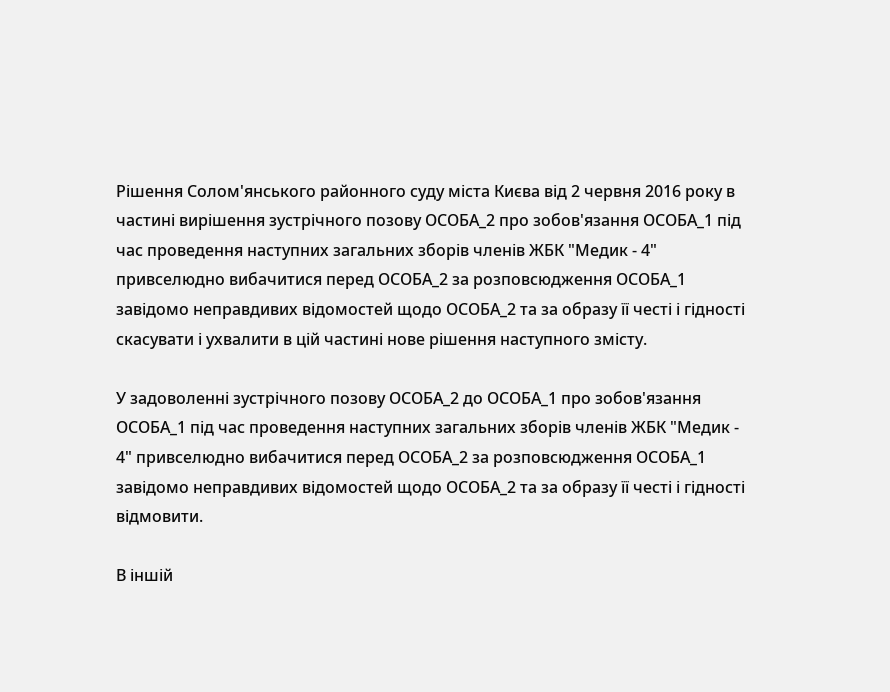Рішення Солом'янського районного суду міста Києва від 2 червня 2016 року в частині вирішення зустрічного позову ОСОБА_2 про зобов'язання ОСОБА_1 під час проведення наступних загальних зборів членів ЖБК "Медик - 4" привселюдно вибачитися перед ОСОБА_2 за розповсюдження ОСОБА_1 завідомо неправдивих відомостей щодо ОСОБА_2 та за образу її честі і гідності скасувати і ухвалити в цій частині нове рішення наступного змісту.

У задоволенні зустрічного позову ОСОБА_2 до ОСОБА_1 про зобов'язання ОСОБА_1 під час проведення наступних загальних зборів членів ЖБК "Медик - 4" привселюдно вибачитися перед ОСОБА_2 за розповсюдження ОСОБА_1 завідомо неправдивих відомостей щодо ОСОБА_2 та за образу її честі і гідності відмовити.

В іншій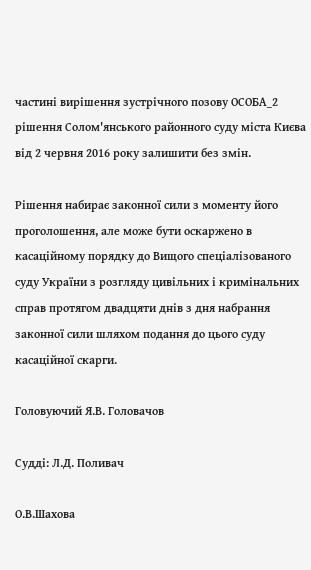частині вирішення зустрічного позову ОСОБА_2 рішення Солом'янського районного суду міста Києва від 2 червня 2016 року залишити без змін.

Рішення набирає законної сили з моменту його проголошення, але може бути оскаржено в касаційному порядку до Вищого спеціалізованого суду України з розгляду цивільних і кримінальних справ протягом двадцяти днів з дня набрання законної сили шляхом подання до цього суду касаційної скарги.

Головуючий Я.В. Головачов

Судді: Л.Д. Поливач

О.В.Шахова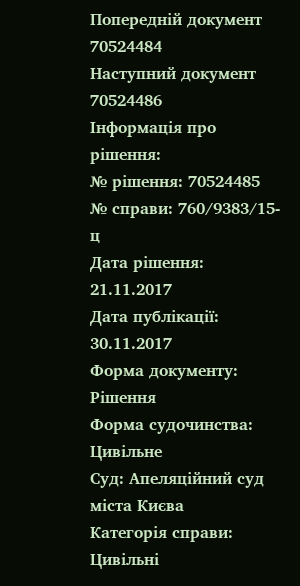Попередній документ
70524484
Наступний документ
70524486
Інформація про рішення:
№ рішення: 70524485
№ справи: 760/9383/15-ц
Дата рішення: 21.11.2017
Дата публікації: 30.11.2017
Форма документу: Рішення
Форма судочинства: Цивільне
Суд: Апеляційний суд міста Києва
Категорія справи: Цивільні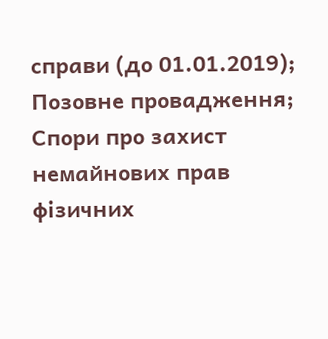справи (до 01.01.2019); Позовне провадження; Спори про захист немайнових прав фізичних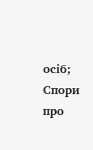осіб; Спори про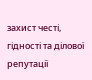захист честі, гідності та ділової репутації